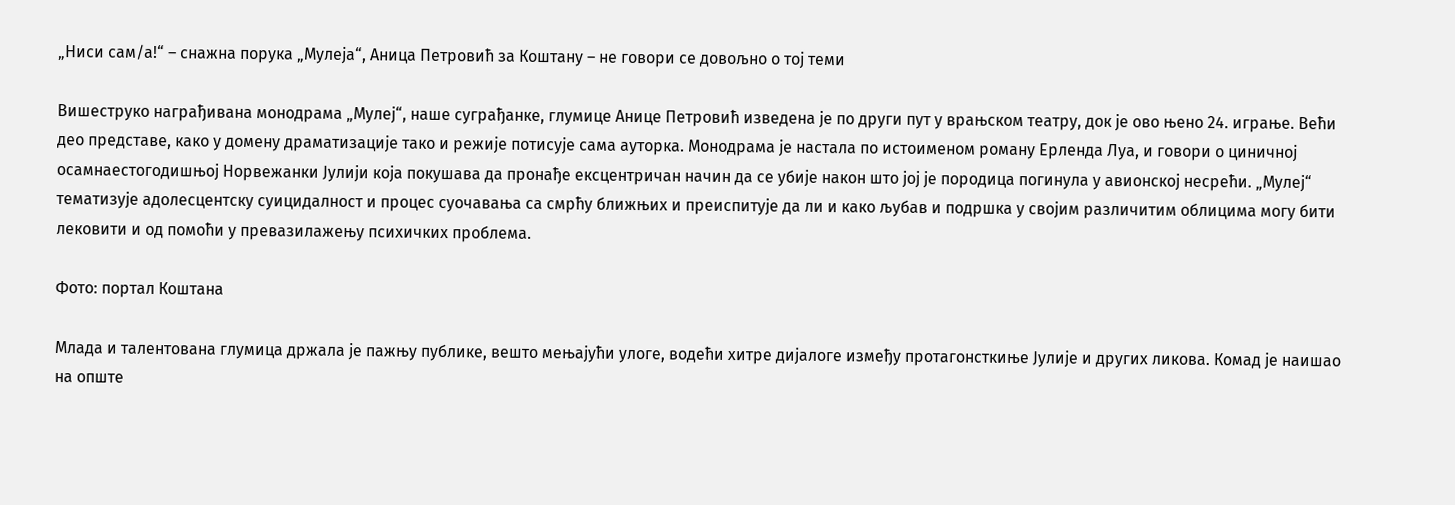„Ниси сам/а!“ – снажна порука „Мулеја“, Аница Петровић за Коштану – не говори се довољно о тој теми

Вишеструко награђивана монодрама „Мулеј“, наше суграђанке, глумице Анице Петровић изведена је по други пут у врањском театру, док је ово њено 24. играње. Већи део представе, како у домену драматизације тако и режије потисује сама ауторка. Монодрама је настала по истоименом роману Ерленда Луа, и говори о циничној осамнаестогодишњој Норвежанки Јулији која покушава да пронађе ексцентричан начин да се убије након што јој је породица погинула у авионској несрећи. „Мулеј“ тематизује адолесцентску суицидалност и процес суочавања са смрћу ближњих и преиспитује да ли и како љубав и подршка у својим различитим облицима могу бити лековити и од помоћи у превазилажењу психичких проблема.

Фото: портал Коштана

Млада и талентована глумица држала је пажњу публике, вешто мењајући улоге, водећи хитре дијалоге између протагонсткиње Јулије и других ликова. Комад је наишао на опште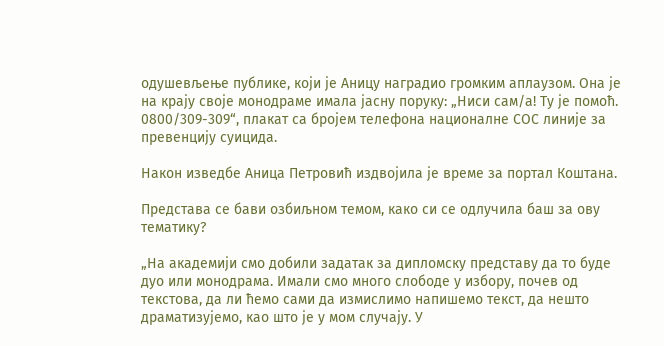одушевљење публике, који је Аницу наградио громким аплаузом. Она је на крају своје монодраме имала јасну поруку: „Ниси сам/а! Ту је помоћ. 0800/309-309“, плакат са бројем телефона националне СОС линије за превенцију суицида.

Након изведбе Аница Петровић издвојила је време за портал Коштана.

Представа се бави озбиљном темом, како си се одлучила баш за ову тематику?

„На академији смо добили задатак за дипломску представу да то буде дуо или монодрама. Имали смо много слободе у избору, почев од текстова, да ли ћемо сами да измислимо напишемо текст, да нешто драматизујемо, као што је у мом случају. У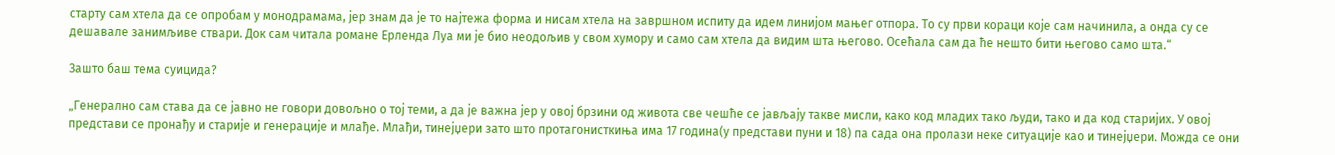старту сам хтела да се опробам у монодрамама, јер знам да је то најтежа форма и нисам хтела на завршном испиту да идем линијом мањег отпора. То су први кораци које сам начинила, а онда су се дешавале занимљиве ствари. Док сам читала романе Ерленда Луа ми је био неодољив у свом хумору и само сам хтела да видим шта његово. Осећала сам да ће нешто бити његово само шта.“

Зашто баш тема суицида?

„Генерално сам става да се јавно не говори довољно о тој теми, а да је важна јер у овој брзини од живота све чешће се јављају такве мисли, како код младих тако људи, тако и да код старијих. У овој представи се пронађу и старије и генерације и млађе. Млађи, тинејџери зато што протагонисткиња има 17 година(у представи пуни и 18) па сада она пролази неке ситуације као и тинејџери. Можда се они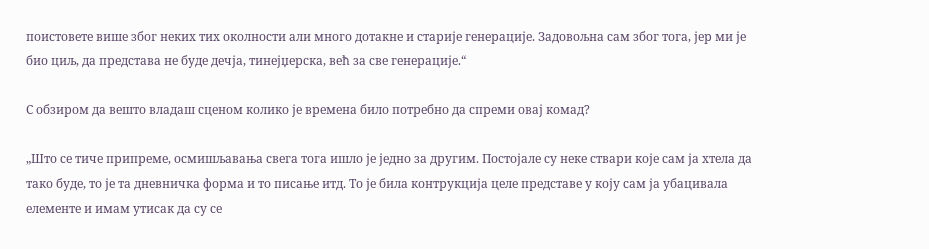поистовете више због неких тих околности али много дотакне и старије генерације. Задовољна сам због тога, јер ми је био циљ, да представа не буде дечја, тинејџерска, већ за све генерације.“

С обзиром да вешто владаш сценом колико је времена било потребно да спреми овај комад?

„Што се тиче припреме, осмишљавања свега тога ишло је једно за другим. Постојале су неке ствари које сам ја хтела да тако буде, то је та дневничка форма и то писање итд. То је била контрукција целе представе у коју сам ја убацивала елементе и имам утисак да су се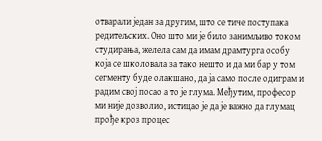отварали један за другим, што се тиче поступака редитељских. Оно што ми је било занимљиво током студирања, желела сам да имам драмтурга особу која се школовала за тако нешто и да ми бар у том сегменту буде олакшано, да ја само после одиграм и радим свој посао а то је глума. Међутим, професор ми није дозволио, истицао је да је важно да глумац прође кроз процес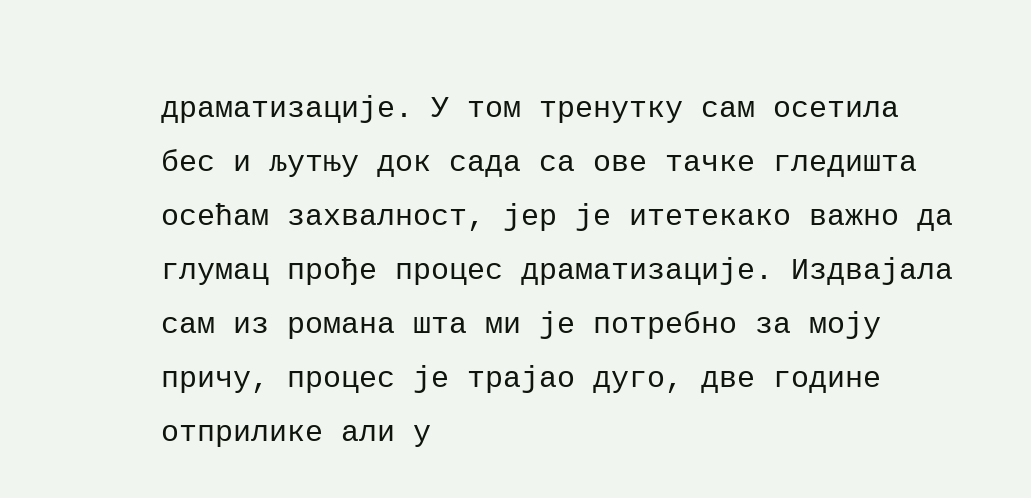драматизације. У том тренутку сам осетила бес и љутњу док сада са ове тачке гледишта осећам захвалност, јер је итетекако важно да глумац прође процес драматизације. Издвајала сам из романа шта ми је потребно за моју причу, процес је трајао дуго, две године отприлике али у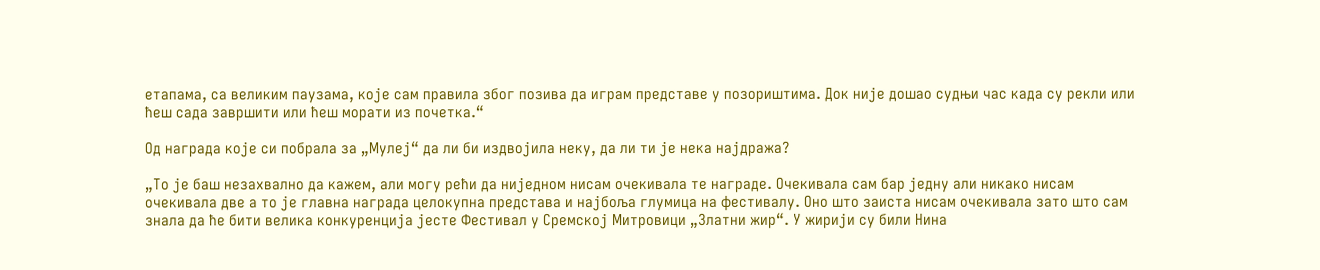етапама, са великим паузама, које сам правила због позива да играм представе у позориштима. Док није дошао судњи час када су рекли или ћеш сада завршити или ћеш морати из почетка.“

Од награда које си побрала за „Мулеј“ да ли би издвојила неку, да ли ти је нека најдража?

„То је баш незахвално да кажем, али могу рећи да ниједном нисам очекивала те награде. Очекивала сам бар једну али никако нисам очекивала две а то је главна награда целокупна представа и најбоља глумица на фестивалу. Оно што заиста нисам очекивала зато што сам знала да ће бити велика конкуренција јесте Фестивал у Сремској Митровици „Златни жир“. У жирији су били Нина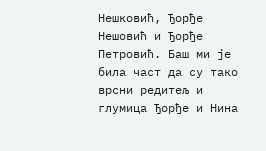Нешковић, Ђорђе Нешовић и Ђорђе Петровић. Баш ми је била част да су тако врсни редитељ и глумица Ђорђе и Нина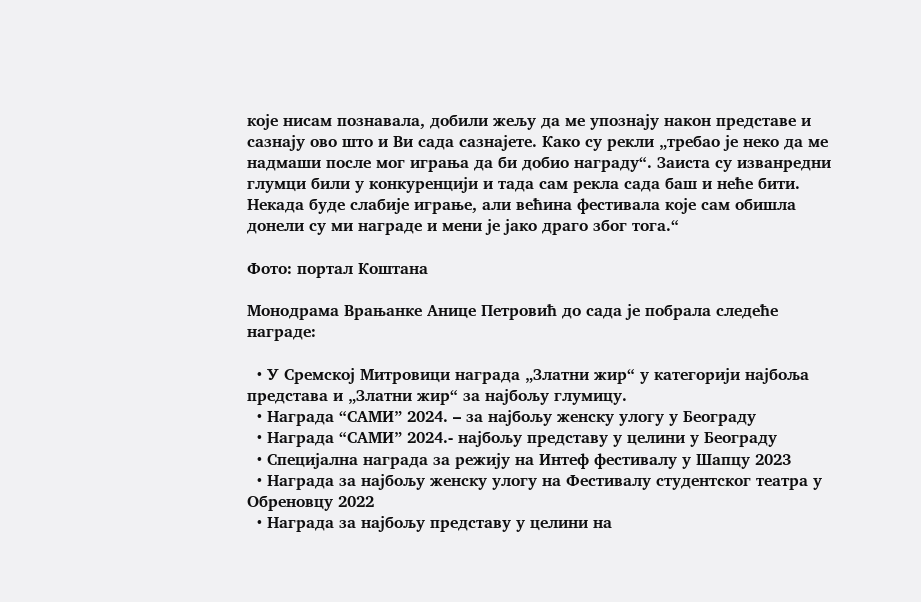које нисам познавала, добили жељу да ме упознају након представе и сазнају ово што и Ви сада сазнајете. Како су рекли „требао је неко да ме надмаши после мог играња да би добио награду“. Заиста су изванредни глумци били у конкуренцији и тада сам рекла сада баш и неће бити. Некада буде слабије играње, али већина фестивала које сам обишла донели су ми награде и мени је јако драго због тога.“

Фото: портал Коштана

Монодрама Врањанке Анице Петровић до сада је побрала следеће награде:

  • У Сремској Митровици награда „Златни жир“ у категорији најбоља представа и „Златни жир“ за најбољу глумицу.
  • Награда “САМИ” 2024. – за најбољу женску улогу у Београду
  • Награда “САМИ” 2024.- најбољу представу у целини у Београду
  • Специјална награда за режију на Интеф фестивалу у Шапцу 2023
  • Награда за најбољу женску улогу на Фестивалу студентског театра у Обреновцу 2022
  • Награда за најбољу представу у целини на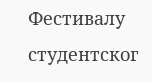Фестивалу студентског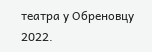театра у Обреновцу 2022.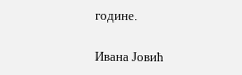године.

Ивана Јовић